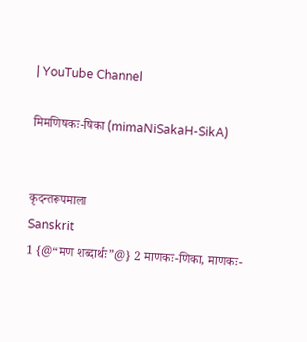| YouTube Channel

मिमणिषकः-षिका (mimaNiSakaH-SikA)


कृदन्तरूपमाला
Sanskrit
1 {@“मण शब्दार्थः”@} 2 माणकः-णिका, माणकः-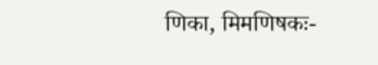णिका, मिमणिषकः-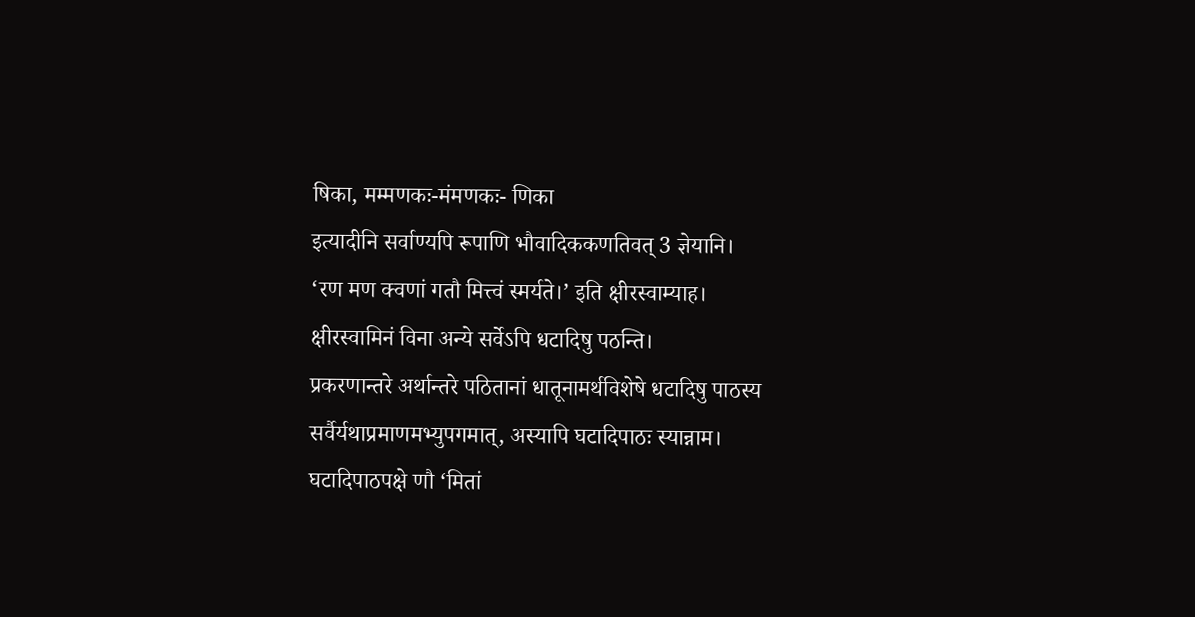षिका, मम्मणकः-मंमणकः- णिका
इत्यादीनि सर्वाण्यपि रूपाणि भौवादिककणतिवत् 3 ज्ञेयानि।
‘रण मण क्वणां गतौ मित्त्वं स्मर्यते।’ इति क्षीरस्वाम्याह।
क्षीरस्वामिनं विना अन्ये सर्वेऽपि धटादिषु पठन्ति।
प्रकरणान्तरे अर्थान्तरे पठितानां धातूनामर्थविशेषे धटादिषु पाठस्य सर्वैर्यथाप्रमाणमभ्युपगमात्, अस्यापि घटादिपाठः स्यान्नाम।
घटादिपाठपक्षे णौ ‘मितां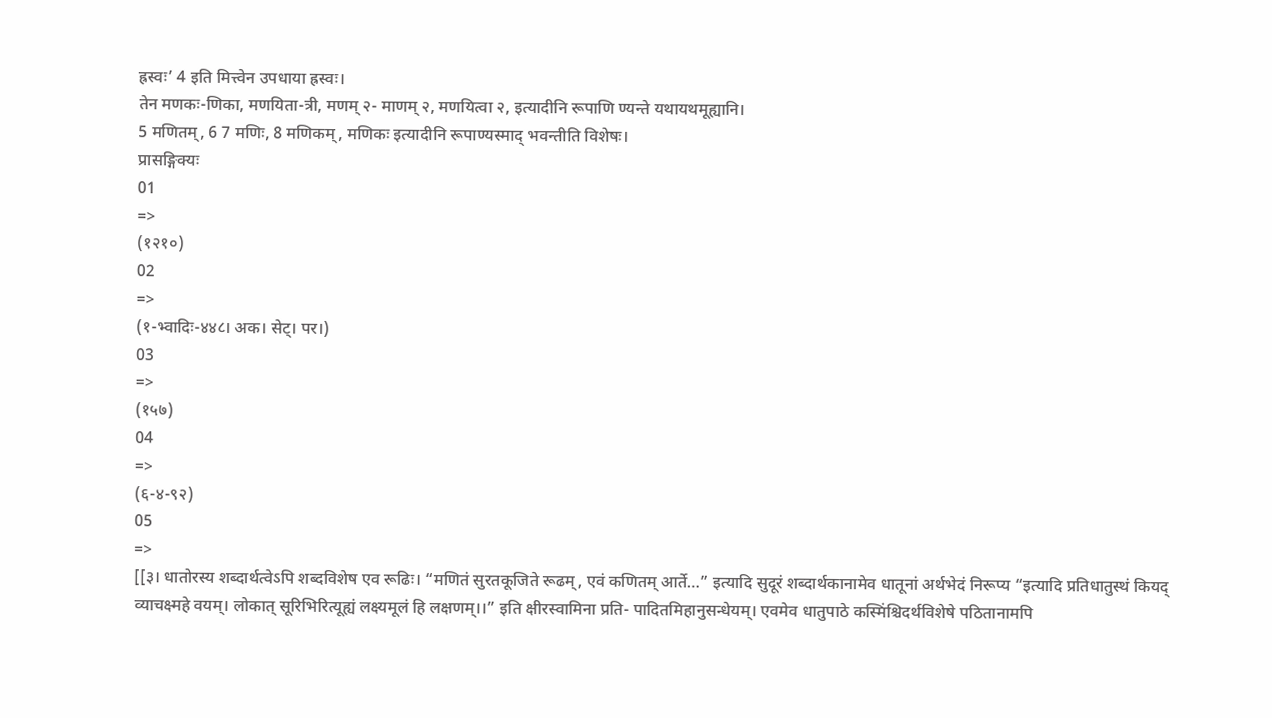ह्रस्वः’ 4 इति मित्त्वेन उपधाया ह्रस्वः।
तेन मणकः-णिका, मणयिता-त्री, मणम् २- माणम् २, मणयित्वा २, इत्यादीनि रूपाणि ण्यन्ते यथायथमूह्यानि।
5 मणितम्, 6 7 मणिः, 8 मणिकम्, मणिकः इत्यादीनि रूपाण्यस्माद् भवन्तीति विशेषः।
प्रासङ्गिक्यः
01
=>
(१२१०)
02
=>
(१-भ्वादिः-४४८। अक। सेट्। पर।)
03
=>
(१५७)
04
=>
(६-४-९२)
05
=>
[[३। धातोरस्य शब्दार्थत्वेऽपि शब्दविशेष एव रूढिः। “मणितं सुरतकूजिते रूढम्, एवं कणितम् आर्ते…” इत्यादि सुदूरं शब्दार्थकानामेव धातूनां अर्थभेदं निरूप्य “इत्यादि प्रतिधातुस्थं कियद् व्याचक्ष्महे वयम्। लोकात् सूरिभिरित्यूह्यं लक्ष्यमूलं हि लक्षणम्।।” इति क्षीरस्वामिना प्रति- पादितमिहानुसन्धेयम्। एवमेव धातुपाठे कस्मिंश्चिदर्थविशेषे पठितानामपि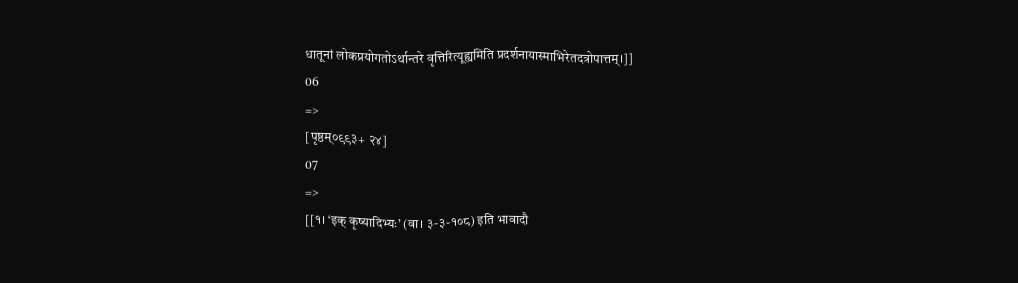धातूनां लोकप्रयोगतोऽर्थान्तरे वृत्तिरित्यूह्यमिति प्रदर्शनायास्माभिरेतदत्रोपात्तम्।]]
06
=>
[पृष्ठम्०९९३+ २४]
07
=>
[[१। ‘इक् कृष्यादिभ्यः’ (वा। ३-३-१०८) इति भावादौ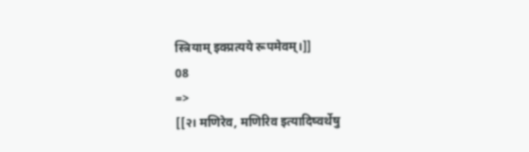स्त्रियाम् इक्प्रत्यये रूपमेवम्।]]
08
=>
[[२। मणिरेव, मणिरिव इत्यादिष्वर्थेषु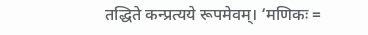तद्धिते कन्प्रत्यये रूपमेवम्। ‘मणिकः =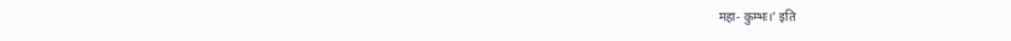महा- कुम्भः।’ इति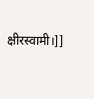क्षीरस्वामी।]]